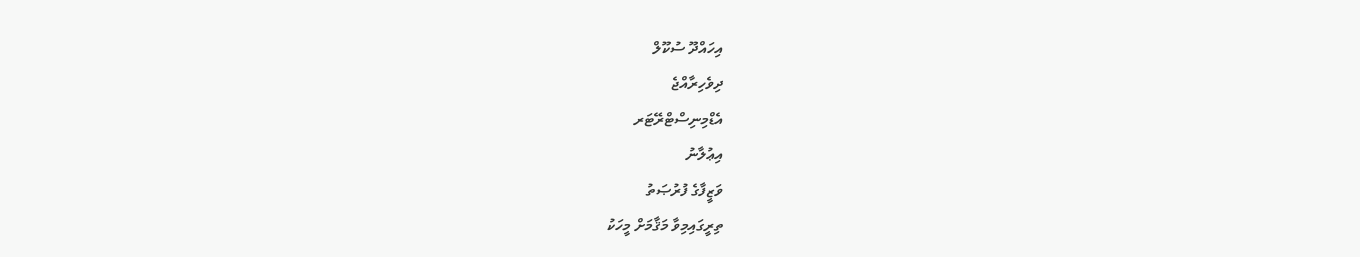އިހައްދޫ ސުކޫލް
ދިވެހިރާއްޖެ
އެޑްމިނިސްޓްރޭޓަރ
އިޢުލާނު
ވަޒީފާގެ ފުރުޞަތު
ތިރީގައިމިވާ މަޤާމަށް މީހަކު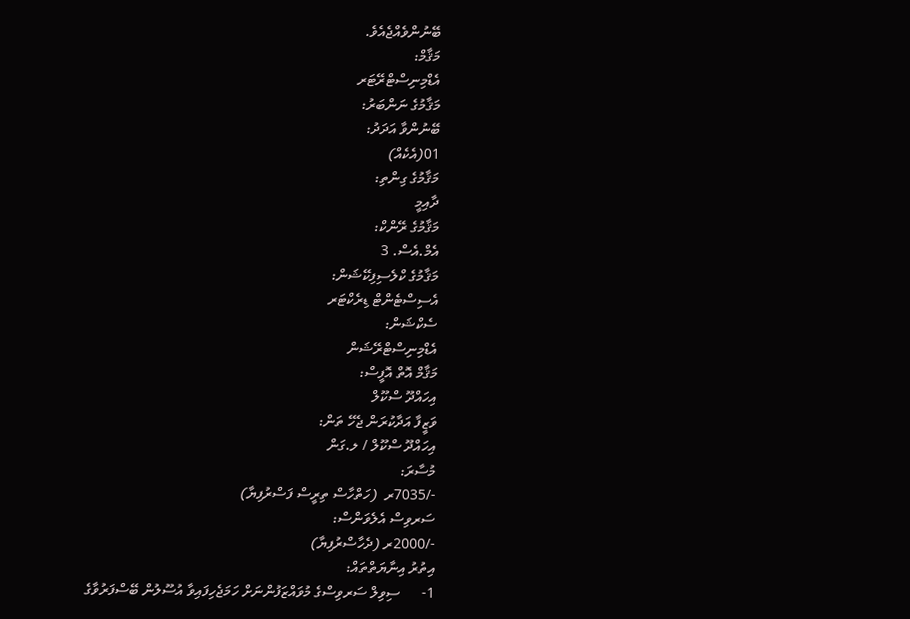ބޭނުންވެއްޖެއެވެ.
މަޤާމް:
އެޑްމިނިސްޓްރޭޓަރ
މަޤާމުގެ ނަންބަރު:
ބޭނުންވާ އަދަދު:
01(އެކެއް)
މަޤާމުގެ ގިންތި:
ދާއިމީ
މަޤާމުގެ ރޭންކް:
އެމް.އެސް. 3
މަޤާމުގެ ކްލެސިފިކޭޝަން:
އެސިސްޓެންޓް ޑިރެކްޓަރ
ސެކްޝަން:
އެޑްމިނިސްޓްރޭޝަން
މަޤާމް އޮތް އޮފީސް:
އިހައްދޫ ސްކޫލް
ވަޒީފާ އަދާކުރަން ޖެހޭ ތަން:
އިހައްދޫ ސްކޫލް / ލ.ގަން
މުސާރަ:
-/7035ރ  (ހަތްހާސް ތިރީސް ފަސްރުފިޔާ)
ސަރވިސް އެލެވަންސް:
-/2000ރ (ދެހާސްރުފިޔާ)
އިތުރު އިނާޔަތްތައް:
1-      ސިވިލް ސަރވިސްގެ މުވައްޒަފުންނަށް ހަމަޖެހިފައިވާ އުސޫލުން ބޭސްފަރުވާގެ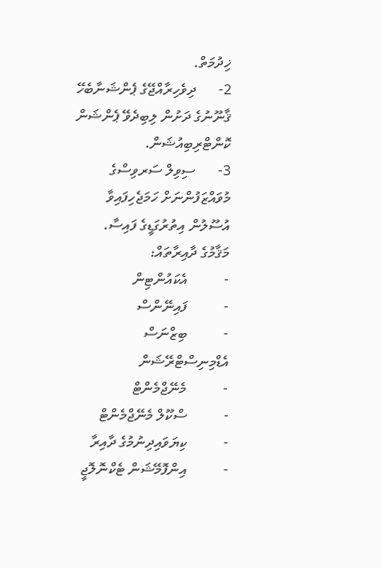ޚިދުމަތް.
2-      ދިވެހިރާއްޖޭގެ ޕެންޝަނާބެހޭ ޤާނޫނުގެ ދަށުން ލިބިދެވޭ ޕެންޝަން ކޮންޓްރިބިއުޝަން.
3-      ސިވިލް ސަރވިސްގެ މުވައްޒަފުންނަށް ހަމަޖެހިފައިވާ އުސޫލުން އިތުރުގަޑީގެ ފައިސާ.
މަޤާމުގެ ދާއިރާތައް:
-          އެކައުންޓިން
-          ފައިނޭންސް
-          ބިޒްނަސް އެޑްމިނިސްޓްރޭޝަން
-          މެނޭޖްމެންޓް
-          ސްކޫލް މެނޭޖްމެންޓް
-          ކިޔަވައިދިނުމުގެ ދާއިރާ
-          އިންފޮމޭޝަން ޓެކްނޮލޮޖީ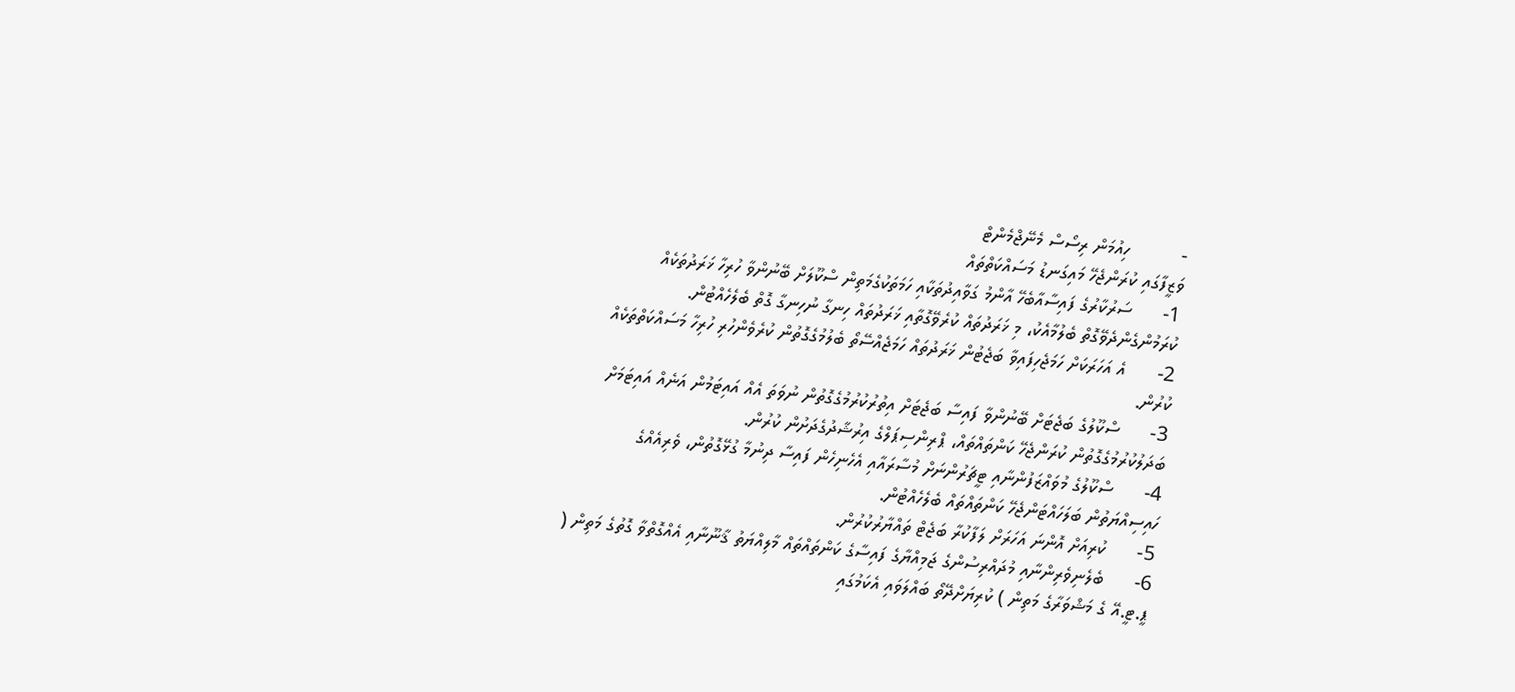-          ހިއުމަން ރިސޯސް މެނޭޖްމެންޓް
ވަޒީފާގައި ކުރަންޖެހޭ މައިގަނޑު މަސައްކަތްތައް
1-      ސަރުކާރުގެ ފައިސާއާބެހޭ އާންމު ގަވާއިދުތަކާއި ހަމަތަކުގެމަތިން ސްކޫލަށް ބޭނުންވާ ހުރިހާ ޚަރަދުތަކެއް ކުރަމުންގެންދެވޭގޮތް ބެލުމާއެކު، މި ޚަރަދުތައް ކުރެވޭގޮތާއި ޚަރަދުތައް ހިނގާ ނުހިނގާ ގޮތް ބެލެހެއްޓުން.
2-      އެ އަހަރަކަށް ހަމަޖެހިފައިވާ ބަޖެޓުން ޚަރަދުތައް ހަމަޖެއްސޭތޯ ބެލުމުގެގޮތުން ކުރެވެންހުރި ހުރިހާ މަސައްކަތްތަކެއް ކުރުން.
3-      ސްކޫލުގެ ބަޖެޓަށް ބޭނުންވާ ފައިސާ ބަޖެޓަށް އިތުރުކުރުމުގެގޮތުން ނުވަތަ އެއް އައިޓަމުން އަނެއް އައިޓަމަށް ބަދަލުކުރުމުގެގޮތުން ކުރަންޖެހޭ ކަންތައްތައް، ޕްރިންސިޕަލްގެ އިރުޝާދުގެދަށުން ކުރުން.
4-      ސްކޫލުގެ މުވައްޒަފުންނާއި ޓީޗަރުންނަށް މުސާރައާއި އެހެނިހެން ފައިސާ ދިނުމާ ގުޅޭގޮތުން، ވެރިއެއްގެ ހައިސިއްޔަތުން ބަލަހައްޓަންޖެހޭ ކަންތައްތައް ބެލެހެއްޓުން.
5-      ކުރިއަށް އޮންނަ އަހަރަށް ލަފާކުރާ ބަޖެޓް ތައްޔާރުކުރުން.
6-      ބެލެނިވެރިންނާއި މުދައްރިސުންގެ ޖަމިއްޔާގެ ފައިސާގެ ކަންތައްތައް މާލިއްޔަތު ޤާނޫނާއި އެއްގޮތްވާ ގޮތުގެ މަތިން ( ޕީ.ޓީ.އޭ ގެ މަޝްވަރާގެ މަތިން ) ކުރިޔަށްދޭތޯ ބައްލަވައި އެކަމުގައި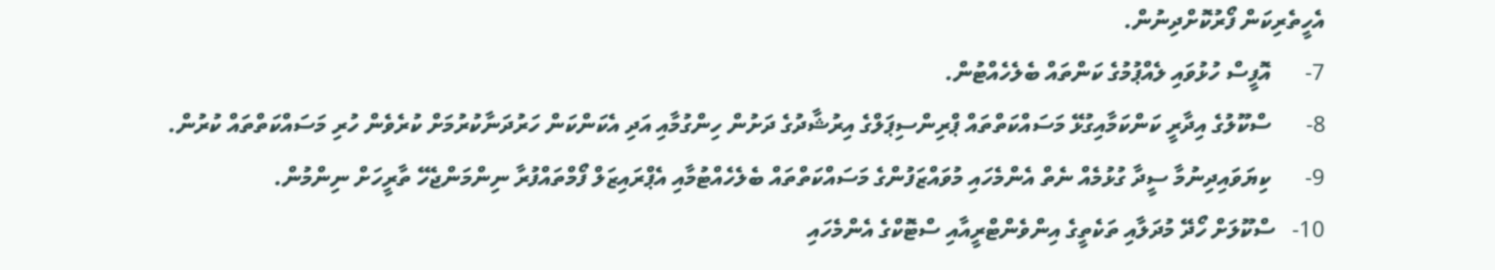އެހީތެރިކަން ފޯރުކޮށްދިނުން.
7-      އޮފީސް ހުޅުވައި ލެއްޕުމުގެ ކަންތައް ބެލެހެއްޓުން.
8-      ސްކޫލުގެ އިދާރީ ކަންކަމާއިގުޅޭ މަސައްކަތްތައް ޕްރިންސިޕަލްގެ އިރުޝާދުގެ ދަށުން ހިންގުމާއި އަދި އެކަންކަން ހަރުދަނާކުރުމަށް ކުރެވެން ހުރި މަސައްކަތްތައް ކުރުން.
9-      ކިޔަވައިދިނުމާ ސީދާ ގުޅުމެއް ނެތް އެންމެހައި މުވައްޒަފުންގެ މަސައްކަތްތައް ބެލެހެއްޓުމާއި އެޕްރައިޒަލް ފޯމްތައްފުރާ ނިންމަންޖެހޭ ތާރީހަށް ނިންމުން.
10-   ސްކޫލަށް ހޯދޭ މުދަލާއި ތަކެތީގެ އިންވެންޓްރީއާއި ސްޓޮކްގެ އެންމެހައި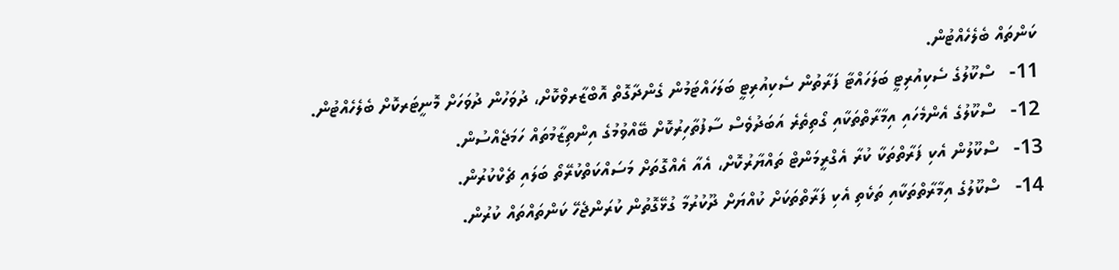ކަންތައް ބެލެހެއްޓުން.
11-   ސްކޫލުގެ ސެކިއުރިޓީ ބަލަހައްޓާ ފަރާތުން ސެކިއުރިޓީ ބަލަހައްޓަމުން ގެންދާގޮތް އޮބްޒާރވްކޮށް، ދުވަހުން ދުވަހަށް މޮނީޓަރކޮށް ބެލެހެއްޓުން.
12-   ސްކޫލުގެ އެންމެހައި އިމާރާތްތަކާއި ގޯތިތެރެ އަބަދުވެސް ސާފުތާހިރުކޮށް ބޭއްވުމުގެ އިންތިޒާމުތައް ހަމަޖެއްސުން.
13-   ސްކޫލުން އެކި ފަރާތްތަކާ ކުރާ އެގްރީމަންޓް ތައްޔާރުކޮށް، އެއާ އެއްގޮތަށް މަސައްކަތްކުރޭތޯ ބަލައި ޗެކްކުރުން.
14-   ސްކޫލުގެ އިމާރާތްތަކާއި ތަކެތި އެކި ފަރާތްތަކަށް ކުއްޔަށް ދޫކުރުމާ ގުޅޭގޮތުން ކުރަންޖެހޭ ކަންތައްތައް ކުރުން.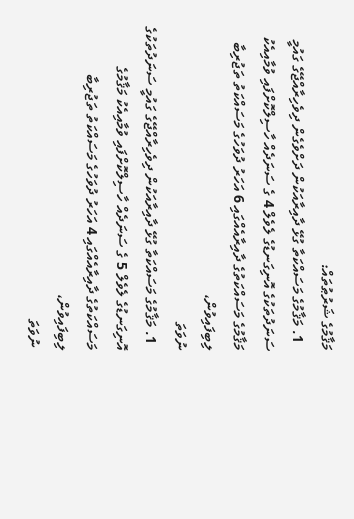މަޤާމުގެ ޝަރުޠުތައް:
  1. މަޤާމުގެ މަސައްކަތާ ގުޅޭ ދާއިރާއަކުން ދަށްވެގެން ދިވެހިރާއްޖޭގެ ގައުމީ ސަނަދުތަކުގެ އޮނިގަނޑުގެ ލެވެލް 4 ގެ ސަނަދެއް ހާސިލްކޮށްފައި ވުމާއިއެކު  މަޤާމުގެ މަސައްކަތުގެ ދާއިރާއެއްގައި 6 އަހަރު ދުވަހުގެ މަސައްކަތު ތަޖުރިބާ ލިބިފައިވުން،
ނުވަތަ
  1. މަޤާމުގެ މަސައްކަތާ ގުޅޭ ދާއިރާއަކުން ދިވެހިރާއްޖޭގެ ގައުމީ ސަނަދުތަކުގެ އޮނިގަނޑުގެ ލެވެލް 5 ގެ ސަނަދެއް ހާސިލްކޮށްފައި ވުމާއިއެކު މަޤާމުގެ މަސައްކަތުގެ ދާއިރާއެއްގައި 4 އަހަރު ދުވަހުގެ މަސައްކަތު ތަޖުރިބާ ލިބިފައިވުން،
 ނުވަތަ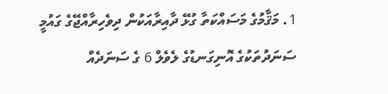1. މަޤާމުގެ މަސައްކަތާ ގުޅޭ ދާއިރާއަކުން ދިވެހިރާއްޖޭގެ ގައުމީ ސަނަދުތަކުގެ އޮނިގަނޑުގެ ލެވެލް 6 ގެ ސަނަދެއް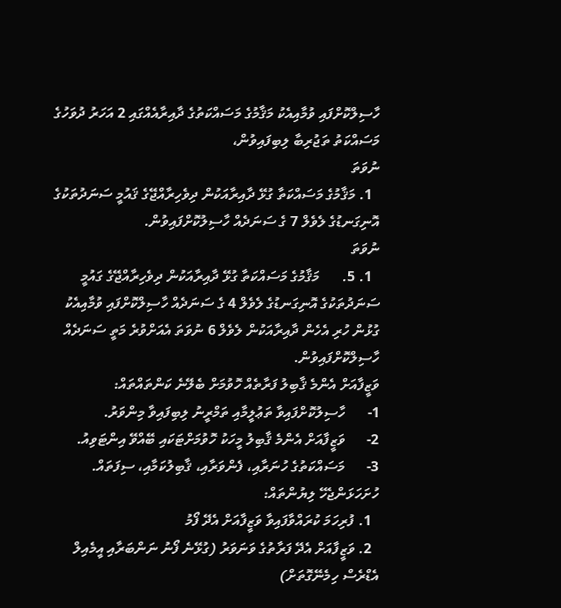ހާސިލްކޮށްފައި ވުމާއިއެކު މަޤާމުގެ މަސައްކަތުގެ ދާއިރާއެއްގައި 2 އަހަރު ދުވަހުގެ މަސައްކަތު ތަޖުރިބާ ލިބިފައިވުން،
ނުވަތަ
  1. މަޤާމުގެ މަސައްކަތާ ގުޅޭ ދާއިރާއަކުން ދިވެހިރާއްޖޭގެ ޤައުމީ ސަނަދުތަކުގެ އޮނިގަނޑުގެ ލެވެލް 7 ގެ ސަނަދެއް ހާސިލުކޮށްފައިވުން.
ނުވަތަ
  1. 5.      މަޤާމުގެ މަސައްކަތާ ގުޅޭ ދާއިރާއަކުން ދިވެހިރާއްޖޭގެ ގައުމީ ސަނަދުތަކުގެ އޮނިގަނޑުގެ ލެވެލް 4 ގެ ސަނަދެއް ހާސިލްކޮށްފައި ވުމާއިއެކު ގުޅުން ހުރި އެހެން ދާއިރާއަކުން ލެވެލް 6 ނުވަތަ އެއަށްވުރެ މަތީ ސަނަދެއް ހާސިލްކޮށްފައިވުން.
ވަޒީފާއަށް އެންމެ ޤާބިލު ފަރާތެއް ހޮވުމަށް ބެލޭނެ ކަންތައްތައް:
1-      ހާސިލުކޮށްފައިވާ ތަޢުލީމާއި ތަމްރީނު ލިބިފައިވާ މިންވަރު.
2-      ވަޒީފާއަށް އެންމެ ޤާބިލު މީހަކު ހޮވުމަށްޓަކައި ބޭއްވޭ އިންޓަވިއު.
3-      މަސައްކަތުގެ ހުނަރާއި، ފެންވަރާއި، ޤާބިލުކަމާއި، ސިފަތައް.
ހުށަހަޅަންޖެހޭ ލިޔުންތައް:
  1. ފުރިހަމަ ކުރައްވާފައިވާ ވަޒީފާއަށް އެދޭ ފޯމު
  2. ވަޒީފާއަށް އެދޭ ފަރާތުގެ ވަނަވަރު (ގުޅޭނެ ފޯނު ނަންބަރާއި އީމެއިލް އެޑްރެސް ހިމެނޭގޮތަށް)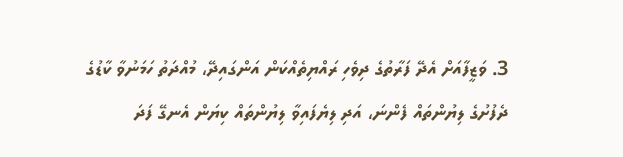3. ވަޒީފާއަށް އެދޭ ފަރާތުގެ ދިވެހި ރައްޔިތެއްކަން އަންގައިދޭ، މުއްދަތު ހަމަނުވާ ކާޑުގެ ދެފުށުގެ ލިޔުންތައް ފެންނަ، އަދި ލިޔެފައިވާ ލިޔުންތައް ކިޔަން އެނގޭ ފަދަ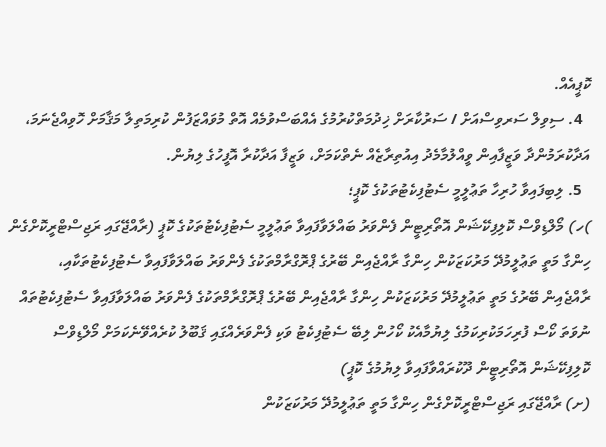ކޮޕީއެއް.
  4. ސިވިލް ސަރވިސްއަށް / ސަރުކާރަށް ޚިދުމަތްކުރުމުގެ އެއްބަސްވުމެއް އޮތް މުވައްޒަފުން ކުރިމަތިލާ މަޤާމަށް ހޮވިއްޖެނަމަ، އަދާކުރަމުންދާ ވަޒީފާއިން ވީއްލުމާމެދު އިއުތިރާޒެއް ނެތްކަމަށް، ވަޒީފާ އަދާކުރާ އޮފީހުގެ ލިޔުން.
  5. ލިބިފައިވާ ހުރިހާ ތަޢުލީމީ ސެޓުފިކެޓުތަކުގެ ކޮޕީ؛
)ހ) މޯލްޑިވްސް ކޮލިފިކޭޝަން އޮތޯރިޓީން ފެންވަރު ބައްލަވާފައިވާ ތަޢުލީމީ ސެޓުފިކެޓުތަކުގެ ކޮޕީ (ރާއްޖޭގައި ރަޖިސްޓްރީކޮށްގެން ހިންގާ މަތީ ތަޢުލީމުދޭ މަރުކަޒަކުން ހިންގާ ރާއްޖެއިން ބޭރުގެ ޕްރޮގްރާމްތަކުގެ ފެންވަރު ބައްލަވާފައިވާ ސެޓުފިކެޓުތަކާއި، ރާއްޖެއިން ބޭރުގެ މަތީ ތަޢުލީމުދޭ މަރުކަޒަކުން ހިންގާ ރާއްޖެއިން ބޭރުގެ ޕްރޮގްރާމްތަކުގެ ފެންވަރު ބައްލަވާފައިވާ ސެޓުފިކެޓުތައް ނުވަތަ ކޯސް ފުރިހަމަކުރިކަމުގެ ލިޔުމާއެކު ކޯހުން ލިބޭ ސެޓުފިކެޓު ވަކި ފެންވަރެއްގައި ޤަބޫލު ކުރެއްވޭނެކަމަށް މޯލްޑިވްސް ކޮލިފިކޭޝަން އޮތޯރިޓީން ދޫކުރައްވާފައިވާ ލިޔުމުގެ ކޮޕީ)
(ށ) ރާއްޖޭގައި ރަޖިސްޓްރީކޮށްގެން ހިންގާ މަތީ ތަޢުލީމުދޭ މަރުކަޒަކުން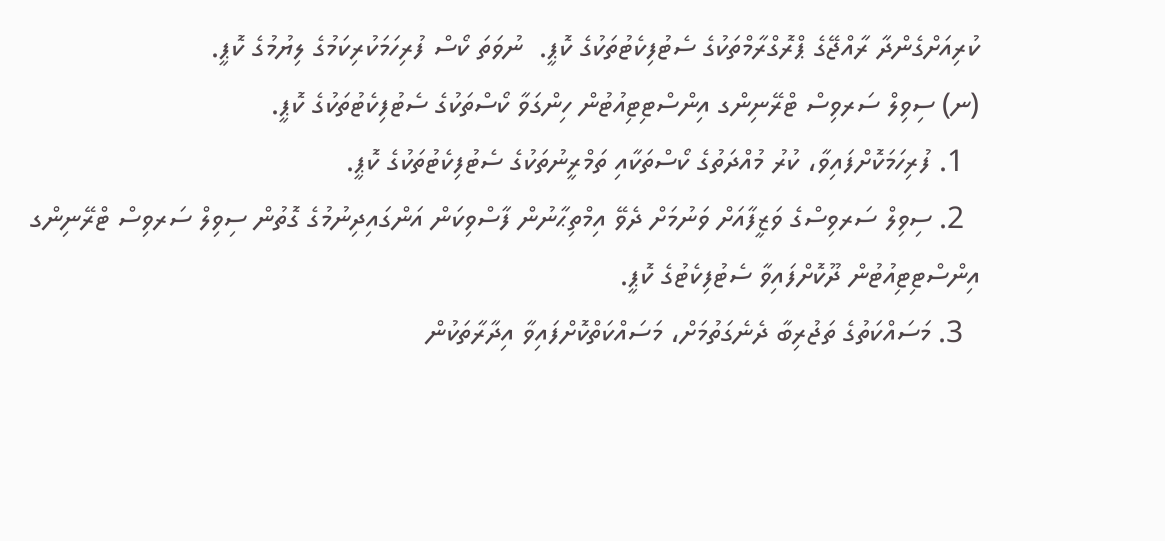ކުރިއަށްގެންދާ ރާއްޖޭގެ ޕްރޮގްރާމްތަކުގެ ސެޓުފިކެޓުތަކުގެ ކޮޕީ.  ނުވަތަ ކޯސް ފުރިހަމަކުރިކަމުގެ ލިޔުމުގެ ކޮޕީ.
(ނ) ސިވިލް ސަރވިސް ޓްރޭނިންގ އިންސްޓިޓިއުޓުން ހިންގަވާ ކޯސްތަކުގެ ސެޓުފިކެޓުތަކުގެ ކޮޕީ.
  1. ފުރިހަމަކޮށްފައިވާ، ކުރު މުއްދަތުގެ ކޯސްތަކާއި ތަމްރީނުތަކުގެ ސެޓުފިކެޓުތަކުގެ ކޮޕީ.
  2. ސިވިލް ސަރވިސްގެ ވަޒީފާއަށް ވަނުމަށް ދެވޭ އިމްތިޙާނުން ފާސްވިކަން އަންގައިދިނުމުގެ ގޮތުން ސިވިލް ސަރވިސް ޓްރޭނިންގ އިންސްޓިޓިއުޓުން ދޫކޮށްފައިވާ ސެޓުފިކެޓުގެ ކޮޕީ.
  3. މަސައްކަތުގެ ތަޖުރިބާ ދެނެގަތުމަށް، މަސައްކަތްކޮށްފައިވާ އިދާރާތަކުން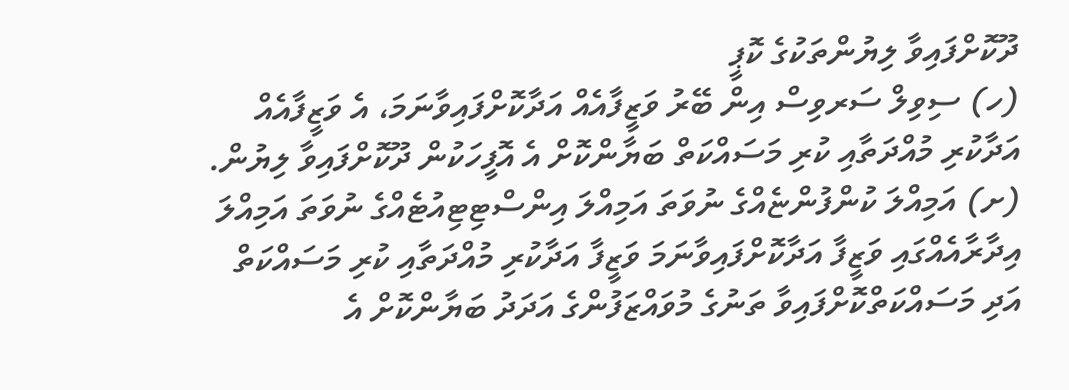ދޫކޮށްފައިވާ ލިޔުންތަކުގެ ކޮޕީ
(ހ) ސިވިލް ސަރވިސް އިން ބޭރު ވަޒީފާއެއް އަދާކޮށްފައިވާނަމަ، އެ ވަޒީފާއެއް އަދާކުރި މުއްދަތާއި ކުރި މަސައްކަތް ބަޔާންކޮށް އެ އޮފީހަކުން ދޫކޮށްފައިވާ ލިޔުން.
(ށ) އަމިއްލަ ކުންފުންޏެއްގެ ނުވަތަ އަމިއްލަ އިންސްޓިޓިއުޓެއްގެ ނުވަތަ އަމިއްލަ އިދާރާއެއްގައި ވަޒީފާ އަދާކޮށްފައިވާނަމަ ވަޒީފާ އަދާކުރި މުއްދަތާއި ކުރި މަސައްކަތް އަދި މަސައްކަތްކޮށްފައިވާ ތަނުގެ މުވައްޒަފުންގެ އަދަދު ބަޔާންކޮށް އެ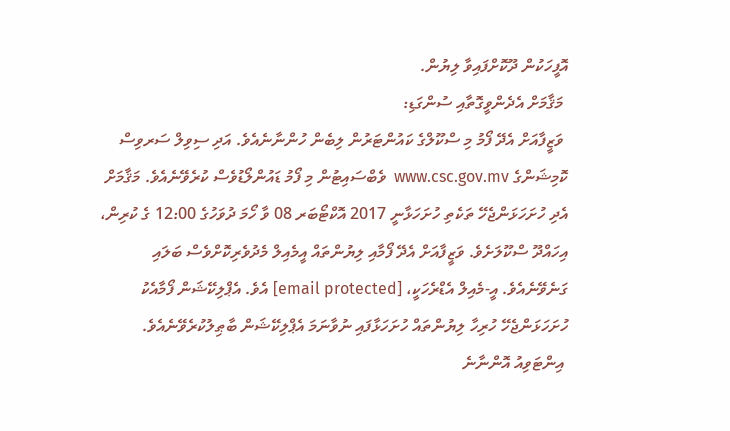އޮފީހަކުން ދޫކޮށްފައިވާ ލިޔުން.
 މަޤާމަށް އެދެންވީގޮތާއި ސުންގަޑި:
 ވަޒީފާއަށް އެދޭ ފޯމު މި ސްކޫލްގެ ކައުންޓަރުން ލިބެން ހުންނާނެއެވެ. އަދި ސިވިލް ސަރވިސް ކޮމިޝަންގެ www.csc.gov.mv  ވެބްސައިޓުން މި ފޯމު ޑައުންލޯޑުވެސް ކުރެވޭނެއެވެ. މަޤާމަށް އެދި ހުށަހަޅަންޖެހޭ ތަކެތި ހުށަހަޅާނީ 2017 އޮކްޓޯބަރ 08 ވާ ހޯމަ ދުވަހުގެ 12:00 ގެ ކުރިން، އިހައްދޫ ސްކޫލަށެވެ. ވަޒީފާއަށް އެދޭ ފޯމާއި ލިޔުންތައް އީމެއިލް މެދުވެރިކޮށްވެސް ބަލައި ގަނެވޭނެއެވެ. އީ-މެއިލް އެޑްރެހަކީ، [email protected] އެވެ. އެޕްލިކޭޝަން ފޯމާއެކު ހުށަހަޅަންޖެހޭ ހުރިހާ ލިޔުންތައް ހުށަހަޅާފައި ނުވާނަމަ އެޕްލިކޭޝަން ބާޠިލުކުރެވޭނެއެވެ.
 އިންޓަވިއު އޮންނާނެ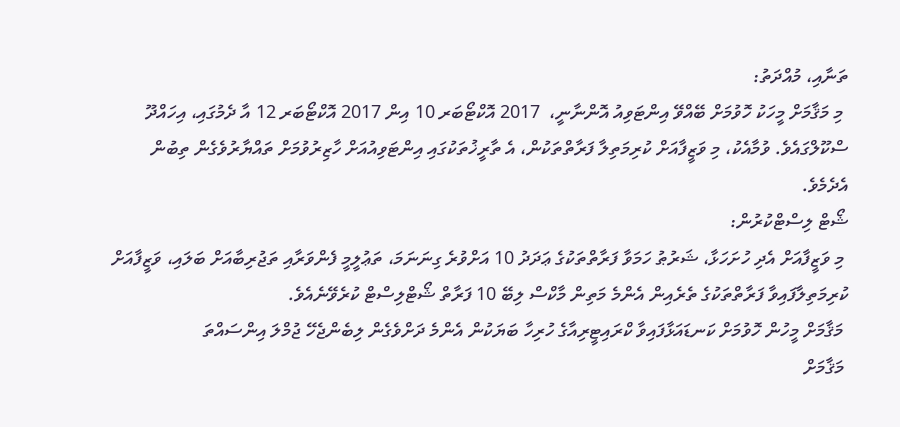ތަނާއި، މުއްދަތު:
 މި މަޤާމަށް މީހަކު ހޮވުމަށް ބޭއްވޭ އިންޓަވިއު އޮންނާނީ،  2017 އޮކްޓޯބަރ 10 އިން 2017 އޮކްޓޯބަރ 12 އާ ދެމުގައި، އިހައްދޫ ސްކޫލްގައެވެ. ވުމާއެކު، މި ވަޒީފާއަށް ކުރިމަތިލާ ފަރާތްތަކުން، އެ ތާރީޚުތަކުގައި އިންޓަވިއުއަށް ހާޒިރުވުމަށް ތައްޔާރުވެގެން ތިބުން އެދެމެވެ.
ޝޯޓް ލިސްޓްކުރުން:
 މި ވަޒީފާއަށް އެދި ހުށަހަޅާ، ޝަރުޠު ހަމަވާ ފަރާތްތަކުގެ ޢަދަދު 10 އަށްވުރެ ގިނަނަމަ، ތަޢުލީމީ ފެންވަރާއި ތަޖުރިބާއަށް ބަލައި، ވަޒީފާއަށް ކުރިމަތިލާފައިވާ ފަރާތްތަކުގެ ތެރެއިން އެންމެ މަތިން މާކްސް ލިބޭ 10 ފަރާތް ޝޯޓްލިސްޓް ކުރެވޭނެއެވެ.
 މަޤާމަށް މީހުން ހޮވުމަށް ކަނޑައަޅާފައިވާ ކްރައިޓީރިއާގެ ހުރިހާ ބަޔަކުން އެންމެ ދަށްވެގެން ލިބެންޖެހޭ ޖުމްލަ އިންސައްތަ
 މަޤާމަށް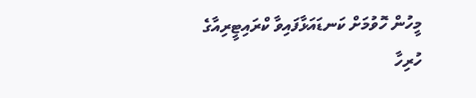މީހުން ހޮވުމަށް ކަނޑައަޅާފައިވާ ކްރައިޓީރިއާގެ ހުރިހާ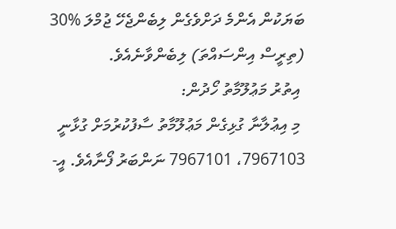ބަޔަކުން އެންމެ ދަށްވެގެން ލިބެންޖެހޭ ޖުމްލަ %30 (ތިރީސް އިންސައްތަ) ލިބެންވާނެއެވެ.
 އިތުރު މަޢުލޫމާތު ހޯދުން:
 މި އިޢުލާނާ ގުޅިގެން މަޢުލޫމާތު ސާފުކުރުމަށް ގުޅާނީ 7967103، 7967101 ނަންބަރު ފޯނާއެވެ. އީ-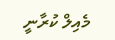މެއިލް ކުރާނީ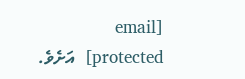[email protected]  އަށެވެ.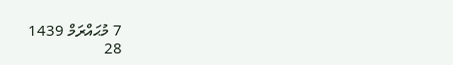7 މުޙައްރަމް 1439
28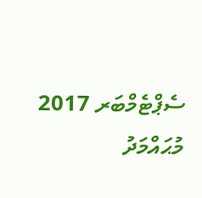ސެޕްޓެމްބަރ 2017
މުޙައްމަދު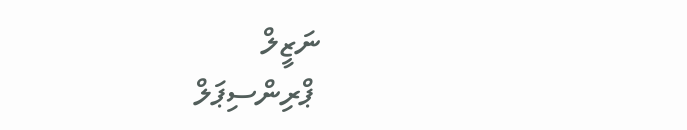ނަޒީލް
 ޕްރިންސިޕަލް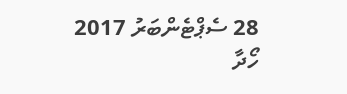28 ސެޕްޓެންބަރު 2017
ހޯދާ